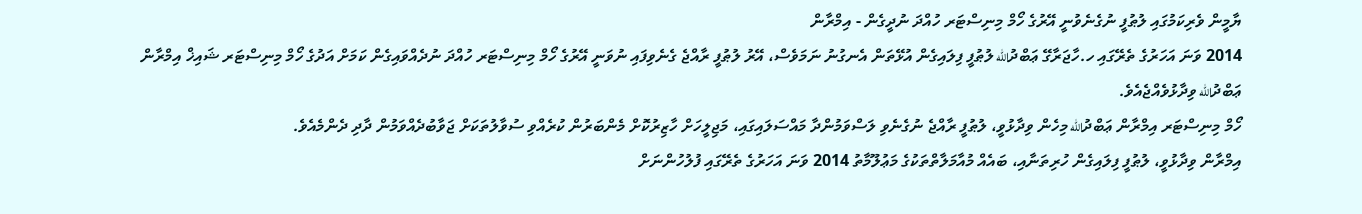ޔާމީން ވެރިކަމުގައި ލުޠުފީ ނުގެނެވުނީ އޭރުގެ ހޯމް މިނިސްޓަރ ހުއްދަ ނުދީގެން - އިމްރާން
2014 ވަނަ އަހަރުގެ ތެރޭގައި ހ.ހާޖަރާގޭ ޢަބްދުالله ލުޠުފީ ފިލައިގެން އުޅޭތަން އެނގުނު ނަމަވެސް، އޭރު ލުޠުފީ ރާއްޖެ ގެނެވިފައި ނުވަނީ އޭރުގެ ހޯމް މިނިސްޓަރ ހުއްދަ ނުދެއްވައިގެން ކަމަށް އަދުގެ ހޯމް މިނިސްޓަރ ޝައިޚް އިމްރާން ޢަބްދުالله ވިދާޅުވެއްޖެއެވެ.
ހޯމް މިނިސްޓަރ އިމްރާން ޢަބްދުالله މިހެން ވިދާޅުވީ، ލުޠުފީ ރާއްޖެ ނުގެނެވި ލަސްވަމުންދާ މައްސަލައިގައި، މަޖިލީހަށް ހާޒިރުކޮށް މެންބަރުން ކުރެއްވި ސުވާލުތަކަށް ޖަވާބުދެއްވަމުން ދާދި ދެންމެއެވެ.
އިމްރާން ވިދާޅުވީ، ލުޠުފީ ފިލައިގެން ހުރިތަނާއި، ބައެއް މުއާމަލާތްތަކުގެ މަޢުލޫމާތު 2014 ވަނަ އަހަރުގެ ތެރޭގައި ފުލުހުންނަށް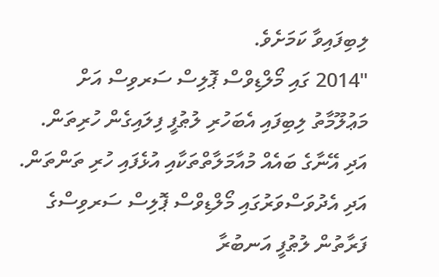ލިބިފައިވާ ކަމަށެވެ.
"2014 ގައި މޯލްޑިވްސް ޕޮލިސް ސަރވިސް އަށް މަޢުލޫމާތު ލިބިފައި އެބަހުރި ލުޠުފީ ފިލައިގެން ހުރިތަން. އަދި އޭނާގެ ބައެއް މުއާމަލާތްތަކާއި އުޅެފައި ހުރި ތަންތަން. އަދި އެދުވަސްވަރުގައި މޯލްޑިވްސް ޕޮލިސް ސަރވިސްގެ ފަރާތުން ލުޠުފީ އަނބުރާ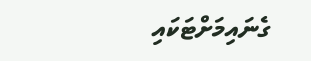ގެނައިމަށްޓަކައި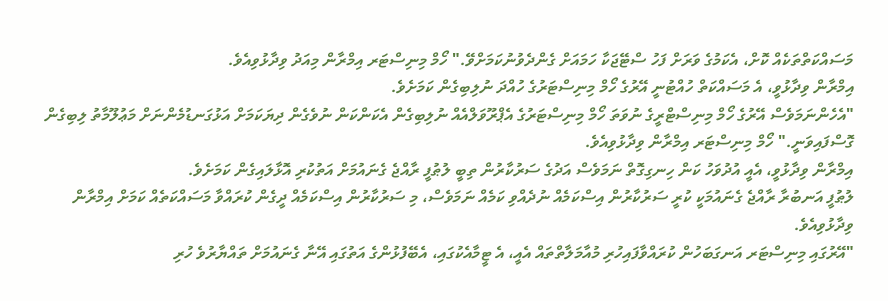މަސައްކަތްތަކެއް ކޮށް، އެކަމުގެ ވަރަށް ފަހު ސްޓޭޖަކާ ހަމައަށް ގެންދެވުނުކަމަށްވޭ." ހޯމް މިނިސްޓަރ އިމްރާން މިއަދު ވިދާޅުވިއެވެ.
އިމްރާން ވިދާޅުވީ، އެ މަސައްކަތް ހުއްޓުނީ އޭރުގެ ހޯމް މިނިސްޓަރުގެ ހުއްދަ ނުލިބިގެން ކަމަށެވެ.
"އެހެންނަމަވެސް އޭރުގެ ހޯމް މިނިސްޓްރީގެ ނުވަތަ ހޯމް މިނިސްޓަރުގެ އެޕްރޫވަލްއެއް ނުލިބިގެން އެކަންކަން ނުވެގެން ދިޔަކަމަށް އަޅުގަނޑުމެންނަށް މަޢުލޫމާތު ލިބިގެން ގޮސްފައިވަނީ." ހޯމް މިނިސްޓަރ އިމްރާން ވިދާޅުވިއެވެ.
އިމްރާން ވިދާޅުވީ، އެއީ އުދުވަހު ކަން ހިނގިގޮތް ނަމަވެސް އަދުގެ ސަރުކާރުން ތިބީ ލުޠުފީ ރާއްޖެ ގެނައުމަށް އަތުކުރި އޮޅާލައިގެން ކަމަށެވެ.
ލުޠުފީ އަނބުރާ ރާއްޖެ ގެނައުމަކީ ކުރީ ސަރުކާރުން އިސްކަމެއް ނުދެއްވި ކަމެއް ނަމަވެސް، މި ސަރުކާރުން އިސްކަމެއް ދީގެން ކުރައްވާ މަސައްކަތެއް ކަމަށް އިމްރާން ވިދާޅުވިއެވެ.
"އޭރުގައި މިނިސްޓަރ އަނގަބަހުން ކުރައްވާފައިހުރި މުއާމަލާތްތައް އެއީ، އެ ޓީމާއެކުގައި، އެބޭފުޅުންގެ އަތުގައި އޭނާ ގެނައުމަށް ތައްޔާރުވެ ހުރި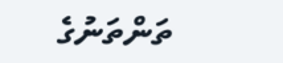ތަންތަނުގެ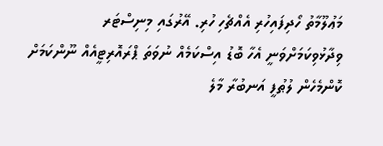މަޢުލޫމާތު ހޯދިފައިހުރި އެއްޗެހި ހުރި. އޭރުގައި މިނިސްޓަރ ވިދާޅުވިކަމަށްވަނީ އެހާ ބޮޑު އިސްކަމެއް ނުވަތަ ޕްރައޮރިޓީއެއް ނޫންކަމަށް ކޮންމެހެން ލުޠުފީ އަނބުރާ މާލެ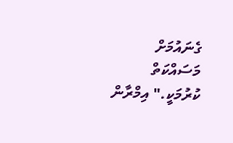ގެނައުމަށް މަސައްކަތް ކުރުމަކީ." އިމްރާން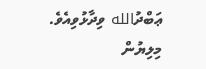ޢަބްދުالله ވިދާޅުވިއެވެ.
މިލިޔުން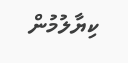ކިޔާލުމުން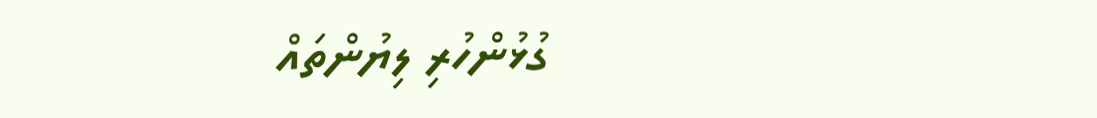ގުޅުންހުރި ލިޔުންތައް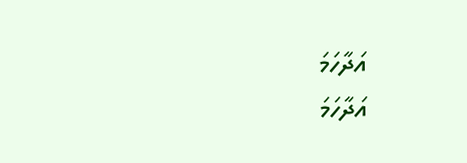އަދާހަމަ
އަދާހަމަ